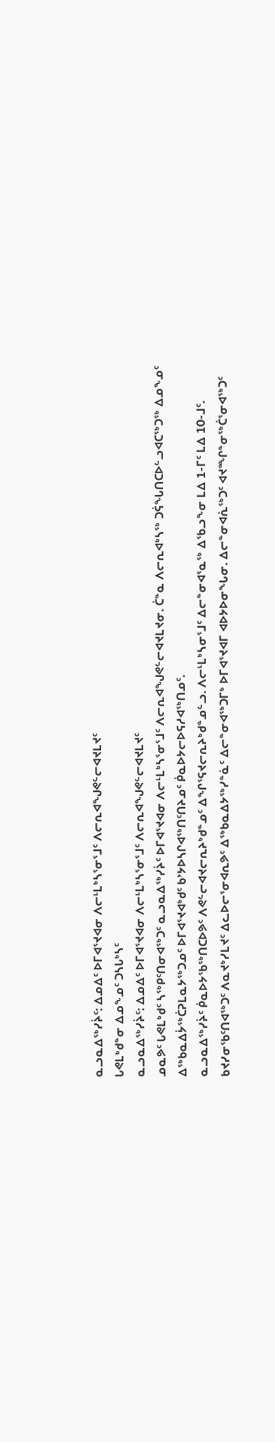ᓇᓗᓇᐃᖅᓯᔩᑦ: ᐃᓄᐃᑦ ᐅᒥᐊᕐᔪᐊᓂ ᐱᓕᒻᒪᒃᓴᕐᓂᕐᒧᑦ ᐱᓕᕆᐊᖑᕙᓪᓕᐊᔪᒪᔪᑦ
ᒐᕙᒪᒃᑯᓐᓂ ᐃᓄᖕᓄᑦ ᑐᓴᒐᒃᓴᑦ
ᓇᓗᓇᐃᖅᓯᔩᑦ: ᐃᓄᐃᑦ ᐅᒥᐊᕐᔪᐊᓂ ᐱᓕᒻᒪᒃᓴᕐᓂᕐᒧᑦ ᐱᓕᕆᐊᖑᕙᓪᓕᐊᔪᒪᔪᑦ
ᓄᓇᕗᑦ ᒐᕙᒪᒃᑯᑦ ᓴᖅᑭᑦᑎᓂᐊᖅᑐᑦ ᓇᓗᓇᐃᖅᓯᔩᑦ ᐅᒥᐊᕐᔪᐊᓂ ᐱᓕᒻᒪᒃᓴᕐᓂᕐᒧᑦ ᐱᓕᕆᐊᖑᕙᓪᓕᐊᔪᒪᔪᓂ. ᑖᓐᓇ ᐱᓕᕆᐊᒃᓴᖅ ᑐᕌᖓᑎᑕᐅᓪᓗᐊᑕᖅᑐᖅ ᐃᓄᖕᓄᑦ ᐃᖅᑲᓇᐃᔮᖅᑖᕈᒪᓇᔭᖅᑐᓄᑦ ᐅᒥᐊᕐᔪᐊᒃᑯᑦ ᑲᔾᔭᐅᓴᒋᐊᖅᑎᑦᑎᔨᓄᑦ ᑮᓇᐅᔭᓕᐅᕋᓱᐊᖅᑎᓄᑦ.
ᓇᓗᓇᐃᖅᓯᔩᑦ ᑮᓇᐅᔭᖃᖅᑎᑕᐅᕗᑦ ᐱᕙᓪᓕᐊᔪᓕᕆᔨᒃᑯᓐᓄᑦ ᐃᖏᕐᕋᔪᓕᕆᔨᒃᑯᓐᓄᓪᓗ. ᐱᓕᒻᒪᒃᓴᓂᕐᒧᑦ ᐃᓕᓐᓂᐊᕐᓇᖅ ᐃᖃᓗᖕᓂ ᒪᐃ 1-ᒥᑦ ᒪᐃ 10-ᒧᑦ. ᑲᔪᓯᓂᖃᑦᑎᐊᖅᑐᑦ ᐱᓇᔪᒃᓯᒪᔪᑦ ᐃᓚᐅᓕᕐᓂᐊᕆᕗᑦ ᐃᖅᑲᓇᐃᔭᖅᓯᓐᓈᑦ ᐃᓕᓐᓂᐊᖅᑐᒥᒃ ᐅᒥᐊᕐᔪᐊᒥ ᐊᐅᔭᐅᓂᖓᓂ. ᐃᓕᓐᓂᐊᕇᖅᑐᑦ ᐊᔪᙱᓐᓂᖅᑖᕐᓂᐊᖅᑐᑦ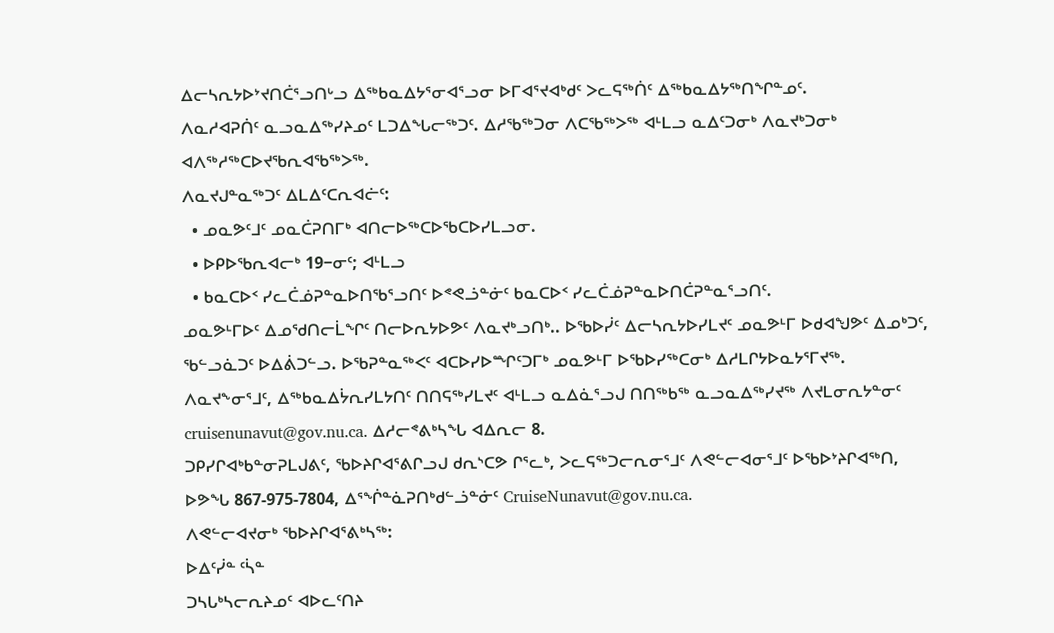ᐃᓕᓴᕆᔭᐅᔾᔪᑎᑖᕐᓗᑎᒡᓗ ᐃᖅᑲᓇᐃᔭᕐᓂᐊᕐᓗᓂ ᐅᒥᐊᕐᔪᐊᒃᑯᑦ ᐳᓚᕋᖅᑏᑦ ᐃᖅᑲᓇᐃᔭᖅᑎᖏᓐᓄᑦ.
ᐱᓇᓱᐊᕈᑏᑦ ᓇᓗᓇᐃᖅᓯᔨᓄᑦ ᒪᑐᐃᖓᓕᖅᑐᑦ. ᐃᓱᖃᖅᑐᓂ ᐱᑕᖃᖅᐳᖅ ᐊᒻᒪᓗ ᓇᐃᑦᑐᓂᒃ ᐱᓇᔪᒃᑐᓂᒃ ᐊᐱᖅᓱᖅᑕᐅᔪᖃᕆᐊᖃᖅᐳᖅ.
ᐱᓇᔪᒍᓐᓇᖅᑐᑦ ᐃᒪᐃᑦᑕᕆᐊᓖᑦ:
  • ᓄᓇᕗᑦᒧᑦ ᓄᓇᑖᕈᑎᒥᒃ ᐊᑎᓕᐅᖅᑕᐅᖃᑕᐅᓯᒪᓗᓂ.
  • ᐅᑭᐅᖃᕆᐊᓕᒃ 19−ᓂᑦ; ᐊᒻᒪᓗ
  • ᑲᓇᑕᐅᑉ ᓯᓚᑖᓅᕈᓐᓇᐅᑎᖃᕐᓗᑎᑦ ᐅᕝᕙᓘᓐᓃᑦ ᑲᓇᑕᐅᑉ ᓯᓚᑖᓅᕈᓐᓇᐅᑎᑖᕈᓐᓇᕐᓗᑎᑦ.
ᓄᓇᕗᒻᒥᐅᑦ ᐃᓄᖁᑎᓕᒫᖏᑦ ᑎᓕᐅᕆᔭᐅᕗᑦ ᐱᓇᔪᒃᓗᑎᒃ.. ᐅᖃᐅᓰᑦ ᐃᓕᓴᕆᔭᐅᓯᒪᔪᑦ ᓄᓇᕗᒻᒥ ᐅᑯᐊᖑᕗᑦ ᐃᓄᒃᑐᑦ, ᖃᓪᓗᓈᑐᑦ ᐅᐃᕖᑐᓪᓗ. ᐅᖃᕈᓐᓇᖅᐸᑦ ᐊᑕᐅᓯᐅᙱᑦᑐᒥᒃ ᓄᓇᕗᒻᒥ ᐅᖃᐅᓯᖅᑕᓂᒃ ᐃᓱᒪᒋᔭᐅᓇᔭᕐᒥᔪᖅ.
ᐱᓇᔪᖕᓂᕐᒧᑦ, ᐃᖅᑲᓇᐃᔮᕆᓯᒪᔭᑎᑦ ᑎᑎᕋᖅᓯᒪᔪᑦ ᐊᒻᒪᓗ ᓇᐃᓈᕐᓗᒍ ᑎᑎᖅᑲᖅ ᓇᓗᓇᐃᖅᓯᔪᖅ ᐱᔪᒪᓂᕆᔭᓐᓂᑦ cruisenunavut@gov.nu.ca. ᐃᓱᓕᕝᕕᒃᓴᖓ ᐊᐃᕆᓕ 8.
ᑐᑭᓯᒋᐊᒃᑲᓐᓂᕈᒪᒍᕕᑦ, ᖃᐅᔨᒋᐊᕐᕕᒋᓗᒍ ᑯᕆᔅᑕᕗ ᒋᕐᓚᒃ, ᐳᓚᕋᖅᑐᓕᕆᓂᕐᒧᑦ ᐱᕙᓪᓕᐊᓂᕐᒧᑦ ᐅᖃᐅᔾᔨᒋᐊᖅᑎ, ᐅᕗᖓ 867-975-7804, ᐃᕐᖐᓐᓈᕈᑎᒃᑯᓪᓘᓐᓃᑦ CruiseNunavut@gov.nu.ca.
ᐱᕙᓪᓕᐊᔪᓂᒃ ᖃᐅᔨᒋᐊᕐᕕᒃᓴᖅ:
ᐅᐃᑦᓰᓐ ᑦᓵᓐ
ᑐᓴᒐᒃᓴᓕᕆᔨᓄᑦ ᐊᐅᓚᑦᑎᔨ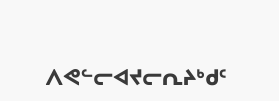ᐱᕙᓪᓕᐊᔪᓕᕆᔨᒃᑯᑦ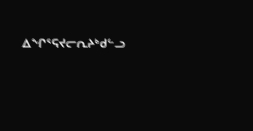ᐃᖏᕐᕋᔪᓕᕆᔨᒃᑯᓪᓗ